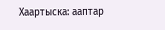Хаартыска: ааптар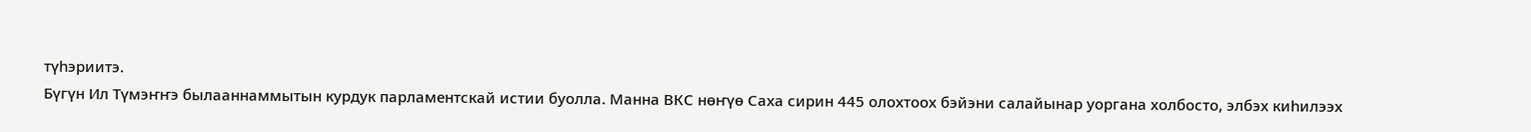түһэриитэ.
Бүгүн Ил Түмэҥҥэ былааннаммытын курдук парламентскай истии буолла. Манна ВКС нөҥүө Саха сирин 445 олохтоох бэйэни салайынар уоргана холбосто, элбэх киһилээх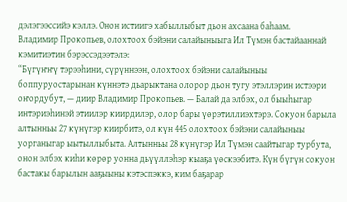дэлэгээссийэ кэллэ. Онон истиигэ хабыллыбыт дьон ахсаана баһаам.
Владимир Прокопьев, олохтоох бэйэни салайыныыга Ил Түмэн бастайааннай кэмитиэтин бэрэссэдээтэлэ:
“Бүгүҥҥү тэрээһини, сүрүннээн, олохтоох бэйэни салайыныы боппуруостарынан күннэтэ дьарыктана олорор дьон тугу этэллэрин истээри оҥордубут, — диир Владимир Прокопьев. — Балай да элбэх, ол быыһыгар интэриэһинэй этиилэр киирдилэр, олор бары үөрэтиллиэхтэрэ. Сокуон барыла алтынньы 27 күнүгэр киирбитэ, ол күн 445 олохтоох бэйэни салайыныы уорганыгар ыытыллыбыта. Алтынньы 28 күнүгэр Ил Түмэн саайтыгар турбута, онон элбэх киһи көрөр уонна дьүүллэһэр кыаҕа үөскээбитэ. Күн бүгүн сокуон бастакы барылын ааҕыыны кэтэспэккэ, ким баҕарар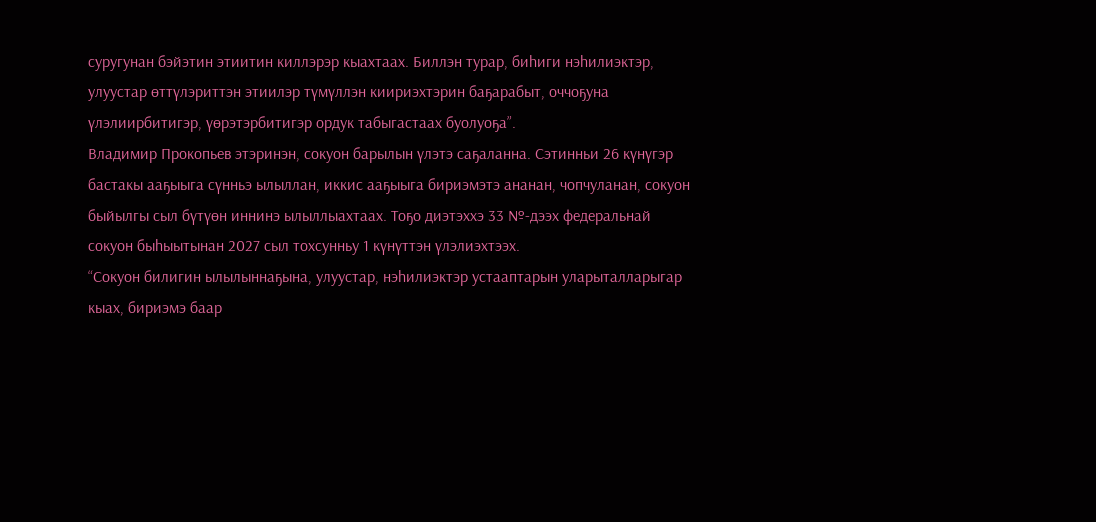суругунан бэйэтин этиитин киллэрэр кыахтаах. Биллэн турар, биһиги нэһилиэктэр, улуустар өттүлэриттэн этиилэр түмүллэн киириэхтэрин баҕарабыт, оччоҕуна үлэлиирбитигэр, үөрэтэрбитигэр ордук табыгастаах буолуоҕа”.
Владимир Прокопьев этэринэн, сокуон барылын үлэтэ саҕаланна. Сэтинньи 26 күнүгэр бастакы ааҕыыга сүнньэ ылыллан, иккис ааҕыыга бириэмэтэ ананан, чопчуланан, сокуон быйылгы сыл бүтүөн иннинэ ылыллыахтаах. Тоҕо диэтэххэ 33 №-дээх федеральнай сокуон быһыытынан 2027 сыл тохсунньу 1 күнүттэн үлэлиэхтээх.
“Сокуон билигин ылылыннаҕына, улуустар, нэһилиэктэр устааптарын уларыталларыгар кыах, бириэмэ баар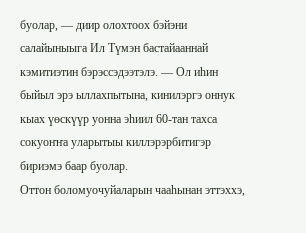буолар, — диир олохтоох бэйэни салайыныыга Ил Түмэн бастайааннай кэмитиэтин бэрэссэдээтэлэ. — Ол иһин быйыл эрэ ыллахпытына, кинилэргэ оннук кыах үөскүүр уонна эһиил 60-тан тахса сокуоҥҥа уларытыы киллэрэрбитигэр бириэмэ баар буолар.
Оттон боломуочуйаларын чааһынан эттэххэ,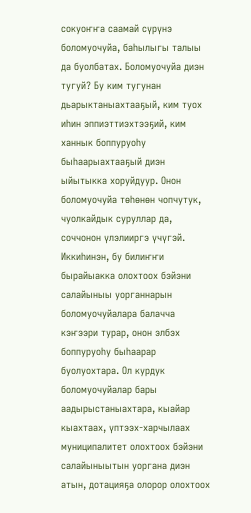сокуоҥҥа саамай сүрүнэ боломуочуйа, баһылыгы талыы да буолбатах. Боломуочуйа диэн тугуй? Бу ким тугунан дьарыктаныахтааҕый, ким туох иһин эппиэттиэхтээҕий, ким ханнык боппуруоһу быһаарыахтааҕый диэн ыйытыкка хоруйдуур. Онон боломуочуйа төһөнөн чопчутук, чуолкайдык суруллар да, соччонон үлэлииргэ үчүгэй. Иккиһинэн, бу билиҥҥи бырайыакка олохтоох бэйэни салайыныы уорганнарын боломуочуйалара балачча кэҥээри турар, онон элбэх боппуруоһу быһаарар буолуохтара. Ол курдук боломуочуйалар бары аадырыстаныахтара, кыайар кыахтаах, үптээх-харчылаах муниципалитет олохтоох бэйэни салайыныытын уоргана диэн атын, дотацияҕа олорор олохтоох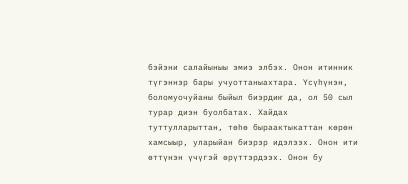бэйэни салайыныы эмиэ элбэх. Онон итинник түгэннэр бары учуоттаныахтара. Үсүһүнэн, боломуочуйаны быйыл биэрдиҥ да, ол 50 сыл турар диэн буолбатах. Хайдах туттулларыттан, төһө быраактыкаттан көрөн хамсыыр, уларыйан биэрэр идэлээх. Онон ити өттүнэн үчүгэй өрүттэрдээх. Онон бу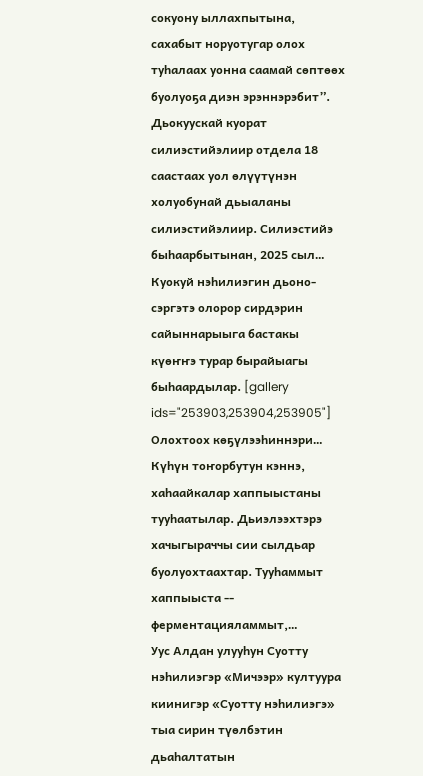сокуону ыллахпытына, сахабыт норуотугар олох туһалаах уонна саамай сөптөөх буолуоҕа диэн эрэннэрэбит”.
Дьокуускай куорат силиэстийэлиир отдела 18 саастаах уол өлүүтүнэн холуобунай дьыаланы силиэстийэлиир. Силиэстийэ быһаарбытынан, 2025 сыл…
Куокуй нэһилиэгин дьоно-сэргэтэ олорор сирдэрин сайыннарыыга бастакы күөҥҥэ турар бырайыагы быһаардылар. [gallery ids="253903,253904,253905"] Олохтоох көҕүлээһиннэри…
Күһүн тоҥорбутун кэннэ, хаһаайкалар хаппыыстаны тууһаатылар. Дьиэлээхтэрэ хачыгыраччы сии сылдьар буолуохтаахтар. Тууһаммыт хаппыыста -- ферментацияламмыт,…
Уус Алдан улууһун Суотту нэһилиэгэр «Мичээр» култуура киинигэр «Суотту нэһилиэгэ» тыа сирин түөлбэтин дьаһалтатын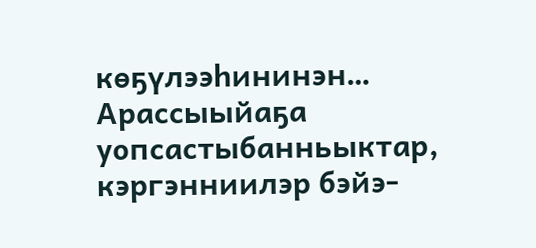көҕүлээһининэн…
Арассыыйаҕа уопсастыбанньыктар, кэргэнниилэр бэйэ-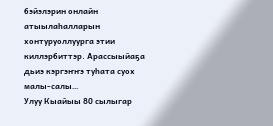бэйэлэрин онлайн атыылаһалларын хонтуруоллуурга этии киллэрбиттэр. Арассыыйаҕа дьиэ кэргэҥҥэ туһата суох малы-салы…
Улуу Кыайыы 80 сылыгар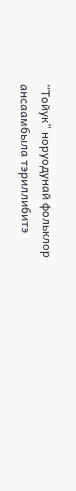“Тойук” норуодунай фольклор ансаамбыла тэриллибитэ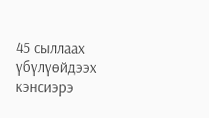45 сыллаах үбүлүөйдээх кэнсиэрэ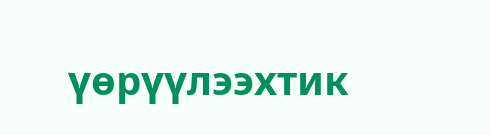үөрүүлээхтик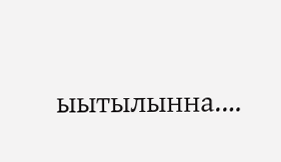ыытылынна.…